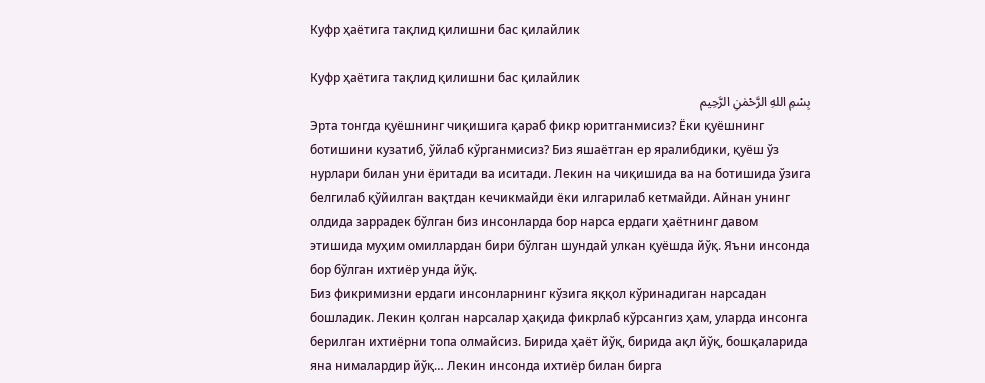Куфр ҳаётига тақлид қилишни бас қилайлик

Куфр ҳаётига тақлид қилишни бас қилайлик
بِسْمِ اللهِ الرَّحْمٰنِ الرَّحِيم
Эрта тонгда қуёшнинг чиқишига қараб фикр юритганмисиз? Ёки қуёшнинг ботишини кузатиб, ўйлаб кўрганмисиз? Биз яшаётган ер яралибдики, қуёш ўз нурлари билан уни ёритади ва иситади. Лекин на чиқишида ва на ботишида ўзига белгилаб қўйилган вақтдан кечикмайди ёки илгарилаб кетмайди. Айнан унинг олдида заррадек бўлган биз инсонларда бор нарса ердаги ҳаётнинг давом этишида муҳим омиллардан бири бўлган шундай улкан қуёшда йўқ. Яъни инсонда бор бўлган ихтиёр унда йўқ.
Биз фикримизни ердаги инсонларнинг кўзига яққол кўринадиган нарсадан бошладик. Лекин қолган нарсалар ҳақида фикрлаб кўрсангиз ҳам, уларда инсонга берилган ихтиёрни топа олмайсиз. Бирида ҳаёт йўқ, бирида ақл йўқ, бошқаларида яна нималардир йўқ… Лекин инсонда ихтиёр билан бирга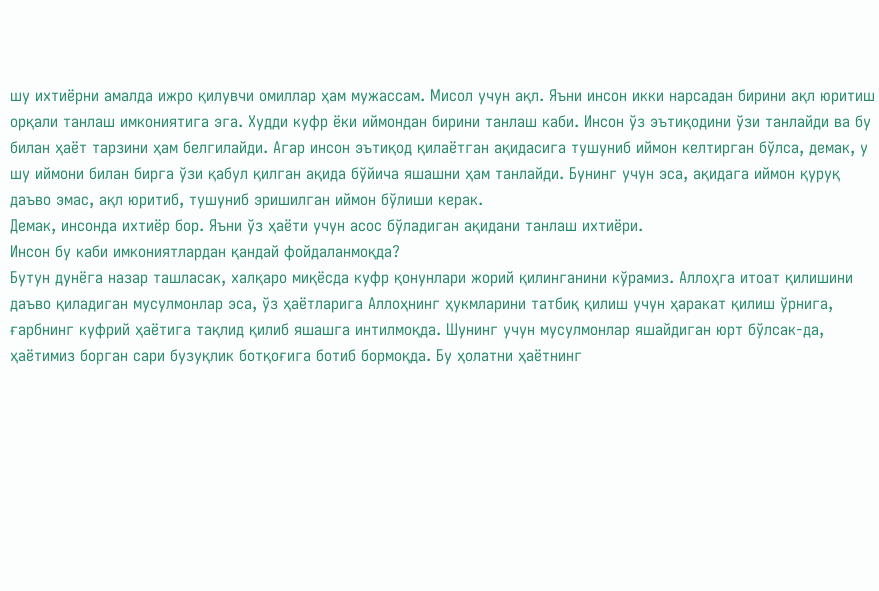шу ихтиёрни амалда ижро қилувчи омиллар ҳам мужассам. Мисол учун ақл. Яъни инсон икки нарсадан бирини ақл юритиш орқали танлаш имкониятига эга. Худди куфр ёки иймондан бирини танлаш каби. Инсон ўз эътиқодини ўзи танлайди ва бу билан ҳаёт тарзини ҳам белгилайди. Агар инсон эътиқод қилаётган ақидасига тушуниб иймон келтирган бўлса, демак, у шу иймони билан бирга ўзи қабул қилган ақида бўйича яшашни ҳам танлайди. Бунинг учун эса, ақидага иймон қуруқ даъво эмас, ақл юритиб, тушуниб эришилган иймон бўлиши керак.
Демак, инсонда ихтиёр бор. Яъни ўз ҳаёти учун асос бўладиган ақидани танлаш ихтиёри.
Инсон бу каби имкониятлардан қандай фойдаланмоқда?
Бутун дунёга назар ташласак, халқаро миқёсда куфр қонунлари жорий қилинганини кўрамиз. Аллоҳга итоат қилишини даъво қиладиган мусулмонлар эса, ўз ҳаётларига Аллоҳнинг ҳукмларини татбиқ қилиш учун ҳаракат қилиш ўрнига, ғарбнинг куфрий ҳаётига тақлид қилиб яшашга интилмоқда. Шунинг учун мусулмонлар яшайдиган юрт бўлсак-да, ҳаётимиз борган сари бузуқлик ботқоғига ботиб бормоқда. Бу ҳолатни ҳаётнинг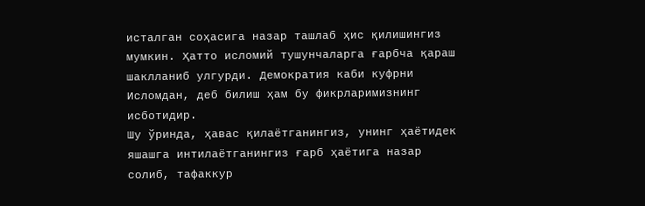исталган соҳасига назар ташлаб ҳис қилишингиз мумкин. Ҳатто исломий тушунчаларга ғарбча қараш шаклланиб улгурди. Демократия каби куфрни Исломдан, деб билиш ҳам бу фикрларимизнинг исботидир.
Шу ўринда, ҳавас қилаётганингиз, унинг ҳаётидек яшашга интилаётганингиз ғарб ҳаётига назар солиб, тафаккур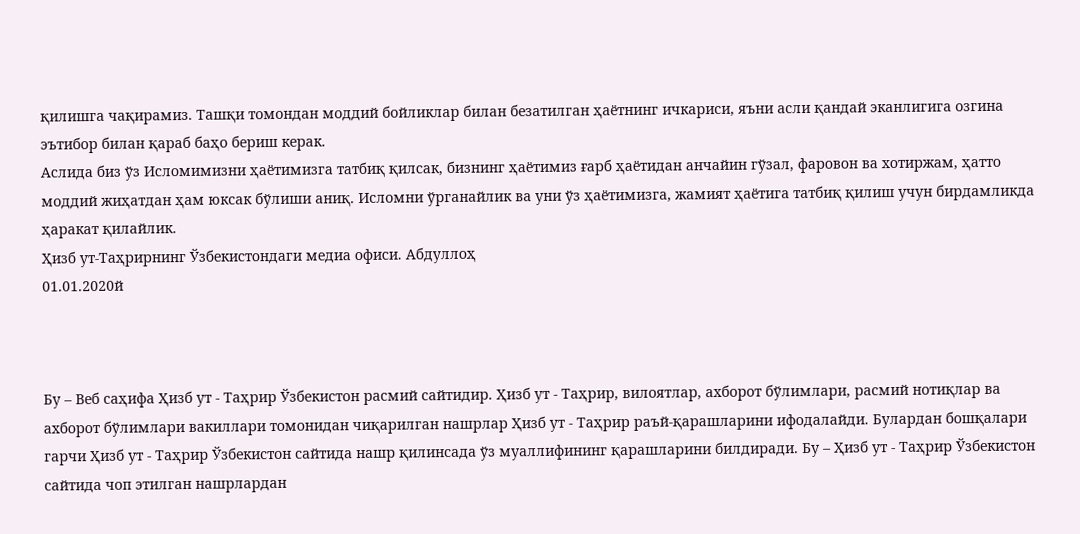қилишга чақирамиз. Ташқи томондан моддий бойликлар билан безатилган ҳаётнинг ичкариси, яъни асли қандай эканлигига озгина эътибор билан қараб баҳо бериш керак.
Аслида биз ўз Исломимизни ҳаётимизга татбиқ қилсак, бизнинг ҳаётимиз ғарб ҳаётидан анчайин гўзал, фаровон ва хотиржам, ҳатто моддий жиҳатдан ҳам юксак бўлиши аниқ. Исломни ўрганайлик ва уни ўз ҳаётимизга, жамият ҳаётига татбиқ қилиш учун бирдамликда ҳаракат қилайлик.
Ҳизб ут-Таҳрирнинг Ўзбекистондаги медиа офиси. Абдуллоҳ
01.01.2020й



Бу – Веб саҳифа Ҳизб ут - Таҳрир Ўзбекистон расмий сайтидир. Ҳизб ут - Таҳрир, вилоятлар, ахборот бўлимлари, расмий нотиқлар ва ахборот бўлимлари вакиллари томонидан чиқарилган нашрлар Ҳизб ут - Таҳрир раъй-қарашларини ифодалайди. Булардан бошқалари гарчи Ҳизб ут - Таҳрир Ўзбекистон сайтида нашр қилинсада ўз муаллифининг қарашларини билдиради. Бу – Ҳизб ут - Таҳрир Ўзбекистон сайтида чоп этилган нашрлардан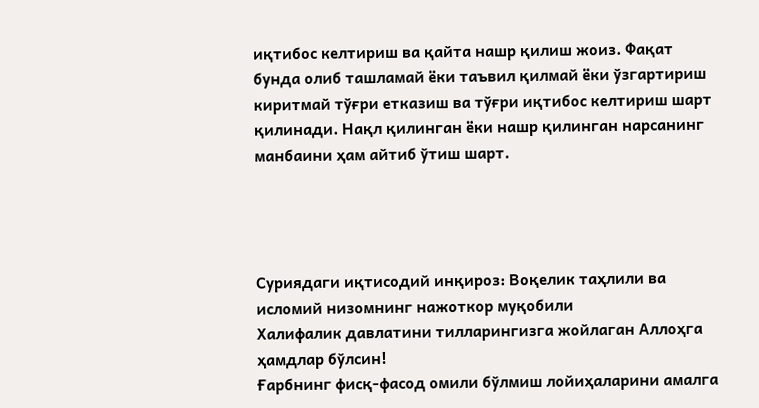иқтибос келтириш ва қайта нашр қилиш жоиз. Фақат бунда олиб ташламай ёки таъвил қилмай ёки ўзгартириш киритмай тўғри етказиш ва тўғри иқтибос келтириш шарт қилинади. Нақл қилинган ёки нашр қилинган нарсанинг манбаини ҳам айтиб ўтиш шарт.




Суриядаги иқтисодий инқироз: Воқелик таҳлили ва исломий низомнинг нажоткор муқобили
Халифалик давлатини тилларингизга жойлаган Аллоҳга ҳамдлар бўлсин!
Ғарбнинг фисқ-фасод омили бўлмиш лойиҳаларини амалга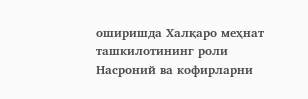оширишда Халқаро меҳнат ташкилотининг роли
Насроний ва кофирларни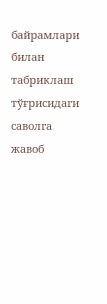байрамлари билан табриклаш тўғрисидаги саволга жавоб